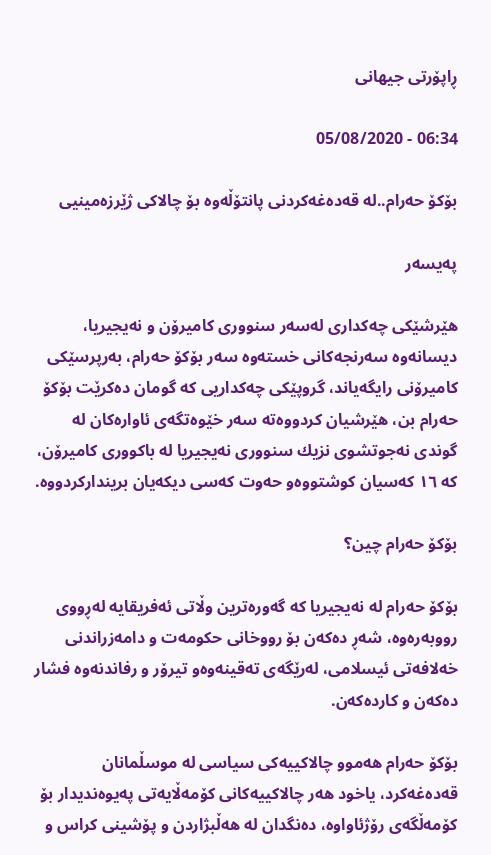ڕاپۆرتی جیهانی

06:34 - 05/08/2020

بۆكۆ حه‌رام..له‌ قه‌ده‌غه‌كردنى پانتۆڵه‌وه‌ بۆ چالاكى ژێرزه‌مینیى‌

پەیسەر

هێرشێكى چه‌كدارى له‌سه‌ر سنوورى كامیرۆن و نه‌یجیریا، دیسانه‌وه‌ سه‌رنجه‌كانى خسته‌وه‌ سه‌ر بۆكۆ حه‌رام، به‌رپرسێكى كامیرۆنى رایگه‌یاند، گروپێكى چه‌كداریى كه‌ گومان ده‌كرێت بۆكۆ حه‌رام بن، هێرشیان کردووەتە سه‌ر خێوه‌تگه‌ى ئاواره‌كان له‌ گوندى نه‌جوتشوى نزیك سنوورى نه‌یجیریا له‌ باكوورى كامیرۆن، كه‌ ١٦ كه‌سیان كوشتووه‌و حه‌وت كه‌سى دیكه‌یان برینداركردووه‌.

بۆكۆ حه‌رام چین؟

بۆكۆ حه‌رام له‌ نه‌یجیریا كه‌ گه‌وره‌ترین وڵاتى ئه‌فریقایه‌ له‌ڕووى رووبه‌ره‌وه‌، شه‌ڕ ده‌كه‌ن بۆ رووخانى حكومه‌ت و دامه‌زراندنى خه‌لافه‌تى ئیسلامى، له‌رێگه‌ى ته‌قینه‌وه‌و تیرۆر و رفاندنه‌وه‌ فشار ده‌كه‌ن و كارده‌كه‌ن.

بۆكۆ حه‌رام هه‌موو چالاكییه‌كى سیاسى له‌ موسڵمانان قه‌ده‌غه‌كرد، یاخود هه‌ر چالاكییه‌كانى كۆمه‌ڵایه‌تى په‌یوه‌ندیدار بۆ كۆمه‌ڵگه‌ى رۆژئاواوه‌، ده‌نگدان له‌ هه‌ڵبژاردن و پۆشینى كراس و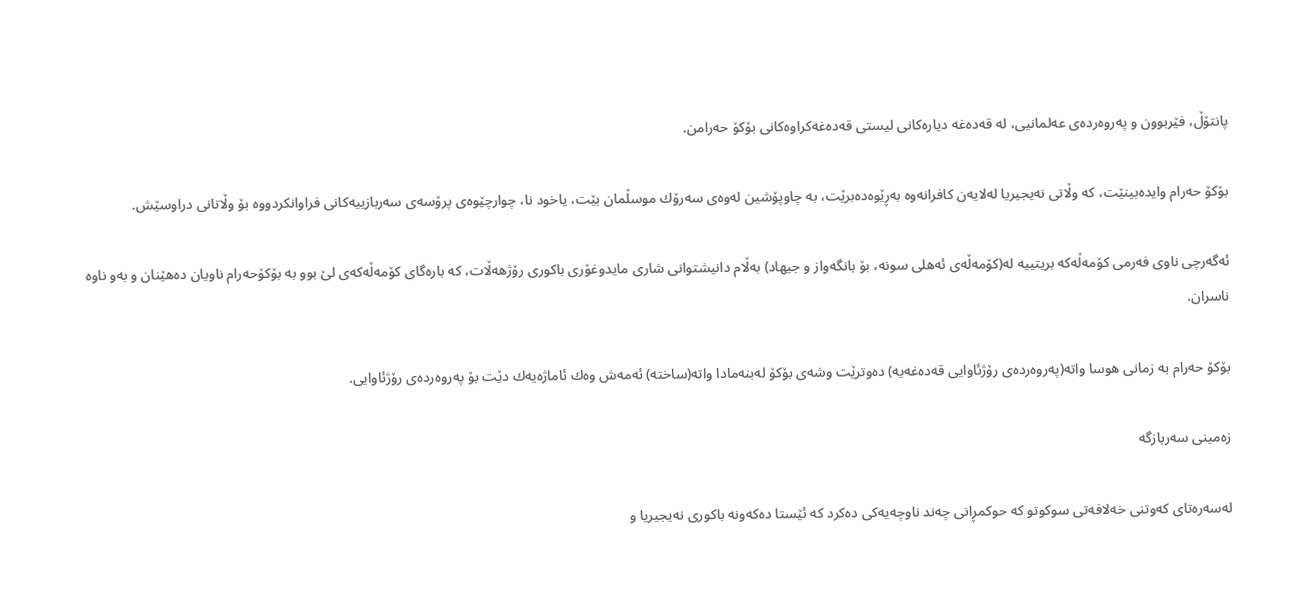پانتۆڵ، فێربوون و په‌روه‌رده‌ى عه‌لمانیى، له‌ قه‌ده‌غه‌ دیاره‌كانى لیستى قه‌ده‌غه‌كراوه‌كانى بۆكۆ حه‌رامن.

بۆكۆ حه‌رام وایده‌بینێت، كه‌ وڵاتى نه‌یجیریا له‌لایه‌ن كافرانه‌وه‌ به‌ڕێوه‌ده‌برێت، به‌ چاوپۆشین له‌وه‌ى سه‌رۆك موسڵمان بێت، یاخود نا، چوارچێوه‌ى پرۆسه‌ى سه‌ربازییه‌كانى فراوانكردووه‌ بۆ وڵاتانى دراوسێش.

ئه‌گه‌رچى ناوى فه‌رمى كۆمه‌ڵه‌‌كه‌ بریتییه‌ له‌(كۆمه‌ڵه‌ى ئه‌هلى سونه‌، بۆ بانگه‌واز و جیهاد) به‌ڵام دانیشتوانى شارى مایدوغۆرى باكورى رۆژهه‌ڵات، كه‌ باره‌گاى كۆمه‌ڵه‌كه‌ى لێ بوو‌ به‌ بۆكۆحه‌رام ناویان ده‌هێنان و به‌و ناوه‌ ناسران.

بۆكۆ حه‌رام به‌ زمانى هوسا واته‌(په‌روه‌رده‌ى رۆژئاوایى قه‌ده‌غه‌یه‌) ده‌وترێت وشه‌ى بۆكۆ له‌بنه‌مادا واته‌(ساخته‌) ئه‌مه‌ش وه‌ك ئاماژه‌یه‌ك دێت بۆ په‌روه‌رده‌ى رۆژئاوایى.

زه‌مینى سه‌ربازگه‌

له‌سه‌ره‌تاى كه‌وتنى خه‌لافه‌تى سوكوتو كه‌ حوكمڕانى چه‌ند ناوچه‌یه‌كى ده‌كرد كه‌ ئێستا ده‌كه‌ونه‌ باكورى نه‌یجیریا و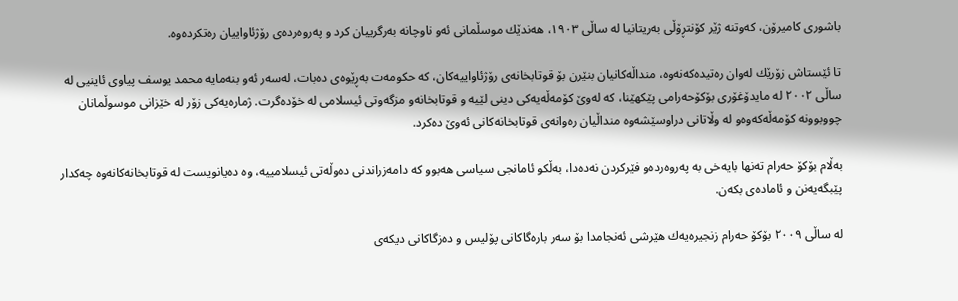باشورى كامیرۆن، كه‌وتنه‌ ژێر كۆنتڕۆڵى به‌ریتانیا له‌ ساڵى ١٩٠٣، هه‌ندێك موسڵمانى ئه‌و ناوچانه‌ به‌رگرییان كرد و په‌روه‌رده‌ى رۆژئاواییان ره‌تكرده‌وه‌.

تا ئێستاش زۆرێك له‌وان ره‌تیده‌كه‌نه‌وه‌، منداڵه‌كانیان بنێرن بۆ قوتابخانه‌ى رۆژئاواییه‌كان، كه‌ حكومه‌ت به‌ڕێوه‌ى ده‌بات، له‌سه‌ر ئه‌و بنه‌مایه‌ محمد یوسف پیاوى ئاینیى له‌ ساڵى ٢٠٠٢ له‌ مایدۆغۆرى بۆكۆحه‌رامى پێكهێنا، كه‌ له‌وێ كۆمه‌ڵه‌یه‌كى دینى لێیه‌ و قوتابخانه‌و مزگه‌وتى ئیسلامى له‌ خۆده‌گرت. ژماره‌یه‌كى زۆر له‌ خێزانى موسوڵمانان چووبوونه‌ كۆمه‌ڵەكه‌وه‌و له‌ وڵاتانى دراوسێشه‌وه‌ منداڵیان ره‌وانه‌ى قوتابخانه‌كانى ئه‌وێ ده‌كرد.

به‌ڵام بۆكۆ حه‌رام ته‌نها بایه‌خى به‌ په‌روه‌رده‌و فێركردن نه‌ده‌دا، به‌ڵكو ئامانجى سیاسى هه‌بوو كه‌ دامه‌زراندنى ده‌وڵه‌تى ئیسلامییه‌، وه‌ ده‌یانویست له‌ قوتابخانه‌كانه‌وه‌ چه‌كدار پێبگه‌یه‌نن و ئاماده‌ى بكه‌ن.

له‌ ساڵى ٢٠٠٩ بۆكۆ حه‌رام زنجیره‌یه‌ك هێرشى ئه‌نجامدا بۆ سه‌ر باره‌گاكانى پۆلیس و ده‌زگاكانى دیكه‌ى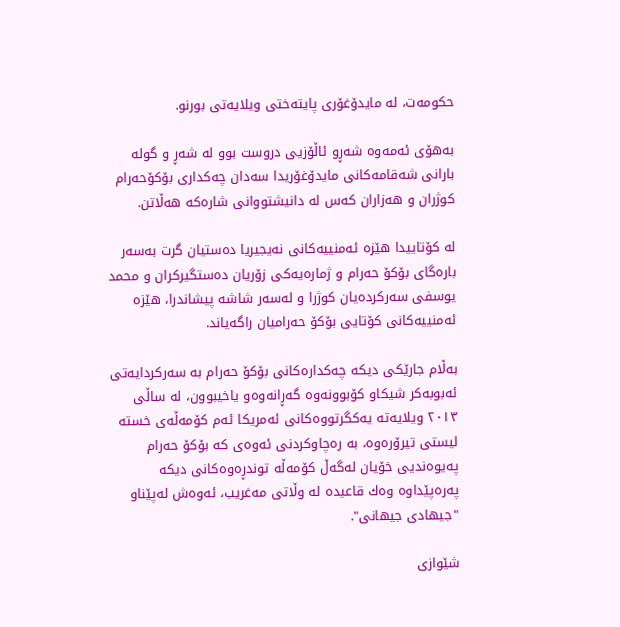حكومه‌ت، له‌ مایدۆغۆرى پایته‌ختى ویلایه‌تى بورنو.

به‌هۆى ئه‌مەوە‌ شه‌ڕو ئاڵۆزیى دروست بوو له‌ شه‌ڕ و گوله‌ بارانى شه‌قامه‌كانى مایدۆغۆریدا سه‌دان چه‌كدارى بۆكۆحه‌رام كوژران و هه‌زاران كه‌س له‌ دانیشتووانى شاره‌كه‌ هه‌ڵاتن.

له‌ كۆتاییدا هێزه‌ ئه‌منییه‌كانى نه‌یجیریا ده‌ستیان گرت به‌سه‌ر باره‌گاى بۆكۆ حه‌رام و ژماره‌یه‌كى زۆریان ده‌ستگیركران و محمد یوسفى سه‌ركرده‌یان كوژرا و له‌سه‌ر شاشه‌ پیشاندرا، هێزه‌ ئه‌منییه‌كانى كۆتایى بۆكۆ حه‌رامیان راگه‌یاند.

به‌ڵام جارێكى دیكه‌ چه‌كداره‌كانى بۆكۆ حه‌رام به ‌سه‌ركردایه‌تى ئه‌بوبه‌كر شیكاو كۆبوونه‌وە‌ گه‌ڕانه‌وه‌و یاخیبوون، له‌ ساڵى ٢٠١٣ ویلایه‌ته‌ یه‌كگرتووه‌كانى ئه‌مریكا ئه‌م كۆمه‌ڵه‌ى خسته‌ لیستى تیرۆره‌وه‌، به‌ ره‌چاوكردنى ئه‌وه‌ى كه‌ بۆكۆ حه‌رام په‌یوه‌ندیى خۆیان له‌گه‌ڵ كۆمه‌ڵه‌ توندڕه‌وه‌كانى دیكه‌ په‌ره‌پێداوه‌ وه‌ك قاعیدە له‌ وڵاتى مه‌غریب، ئه‌وه‌ش له‌پێناو "جیهادى جیهانى".

شێوازى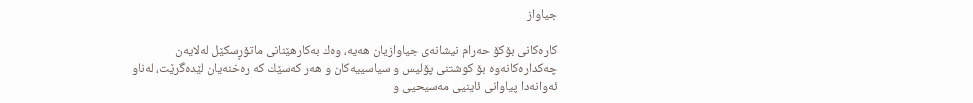جیاواز

كاره‌كانى بۆكۆ حه‌رام نیشانه‌ى جیاوازیان هه‌یه‌، وه‌ك به‌كارهێنانى ماتۆڕسكێل له‌لایه‌ن چه‌كداره‌كانه‌وه‌ بۆ كوشتنى پۆلیس و سیاسییه‌كان و هه‌ر كه‌سێك كه‌ ره‌خنه‌یان لێده‌گرێت، له‌ناو ئه‌وانه‌دا پیاوانى ئاینیى مه‌سیحیى و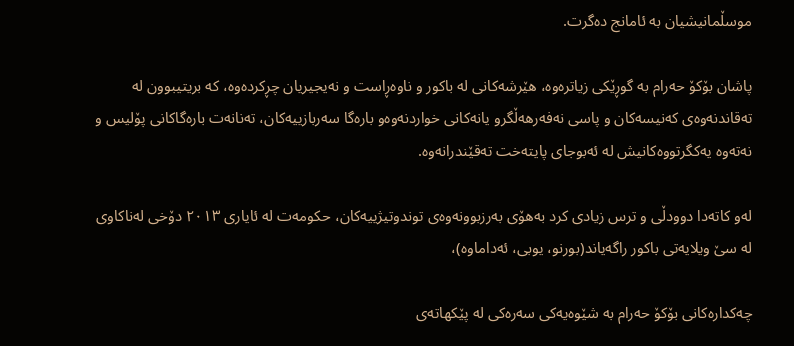موسڵمانیشیان به‌ ئامانج ده‌گرت.

پاشان بۆكۆ حه‌رام به‌ گوڕێكى زیاتره‌وه‌، هێرشه‌كانی له‌ باكور و ناوه‌ڕاست و نه‌یجیریان چڕكرده‌وه‌، كه‌ بریتیبوون له‌ ته‌قاندنه‌وه‌ى كه‌نیسه‌كان و پاسى نه‌فه‌رهه‌ڵگرو یانه‌كانى خواردنه‌وه‌و باره‌گا سه‌ربازییه‌كان، ته‌نانه‌ت باره‌گاكانى پۆلیس و نه‌ته‌وه‌ یه‌كگرتووه‌كانیش له‌ ئه‌بوجاى پایته‌خت ته‌قێندرانه‌وه‌.

له‌و كاته‌دا دوودڵى و ترس زیادى كرد به‌هۆى به‌رزبوونه‌وه‌ى توندوتیژییه‌كان، حكومه‌ت له‌ ئایارى ٢٠١٣ دۆخى له‌ناكاوى له‌ سێ ویلایه‌تى باكور راگه‌یاند(بورنو، یوبى، ئه‌داماوه‌)،

چه‌كداره‌كانى بۆكۆ حه‌رام به‌ شێوه‌یه‌كى سه‌ره‌كى له‌ پێكهاته‌ى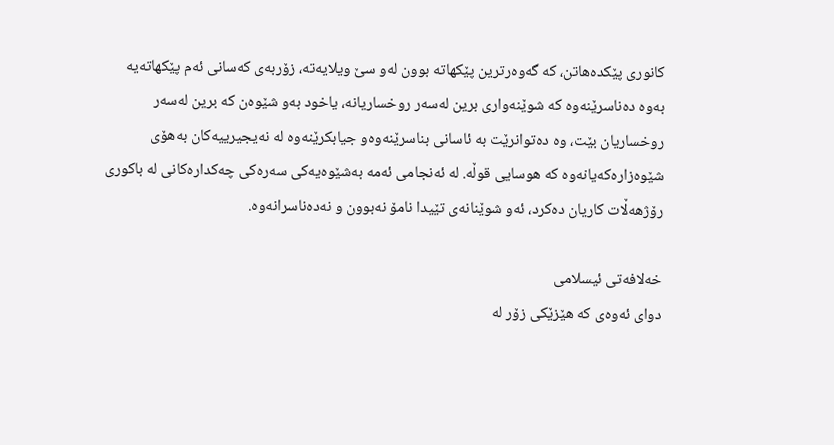كانورى پێكده‌هاتن، كه‌ گه‌وه‌رترین پێكهاته‌ بوون له‌و سێ ویلایه‌ته‌، زۆربه‌ى كه‌سانى ئه‌م پێكهاته‌یه‌ به‌وه‌ ده‌ناسرێنه‌وه‌ كه‌ شوێنه‌وارى برین له‌سه‌ر روخساریانه‌، یاخود به‌و شێوه‌ن كه‌ برین له‌سه‌ر روخساریان بێت، وه‌ ده‌توانرێت به‌ ئاسانى بناسرێنه‌وه‌و جیابكرێنه‌وه‌ له‌ نه‌یجیرییه‌كان به‌هۆى شێوه‌زاره‌كه‌یانه‌وه‌ كه‌ هوسایى قوڵه‌. له‌ ئه‌نجامى ئه‌مه‌ به‌شێوه‌یه‌كى سه‌ره‌كى چه‌كداره‌كانى له‌ باكورى رۆژهه‌ڵات كاریان ده‌كرد، ئه‌و شوێنانه‌ى تێیدا نامۆ نه‌بوون و نه‌ده‌ناسرانه‌وه‌.

خەلافەتی ئیسلامی
دواى ئه‌وه‌ى كه‌ هێزێكى زۆر له‌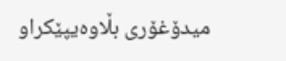میدۆغۆرى بڵاوه‌یپێكراو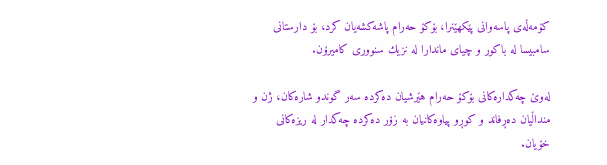كۆمه‌ڵه‌ى پاسه‌وانى پێكهێنرا، بۆكۆ حه‌رام پاشه‌كشه‌یان كرد، بۆ دارستانى سامبیسا له‌ باكور و چیاى ماندارا له‌ نزیك سنوورى كامیرۆن.

له‌وێ چه‌كداره‌كانى بۆكۆ حه‌رام هێرشیان ده‌كرده‌ سه‌ر گوندو شاره‌كان، ژن و منداڵیان ده‌ڕفاند و كوڕو پیاوه‌كانیان به‌ زۆر ده‌كرده‌ چه‌كدار له‌ ریزه‌كانى خۆیان.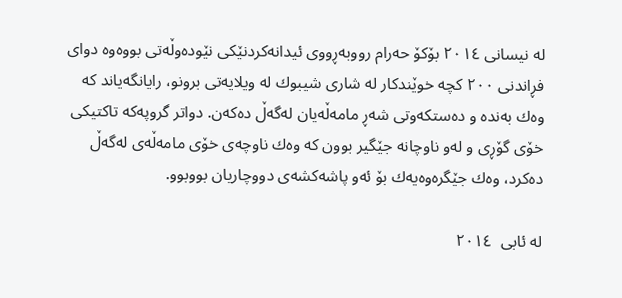له‌ نیسانى ٢٠١٤ بۆكۆ حه‌رام رووبه‌ڕووى ئیدانه‌كردنێكى نێوده‌وڵه‌تى بووه‌وه‌ دواى فڕاندنى ٢٠٠ كچه‌ خوێندكار له‌ شارى شیبوك له‌ ویلایه‌تى برونو، رایانگه‌یاند كه‌ وه‌ك به‌نده‌ و ده‌ستكه‌وتى شه‌ڕ مامه‌ڵه‌یان له‌گه‌ڵ ده‌كه‌ن. دواتر گروپه‌كه‌ تاكتیكى خۆى گۆڕى و له‌و ناوچانه‌ جێگیر بوون كه‌ وه‌ك ناوچه‌ى خۆى مامه‌ڵه‌ى له‌گه‌ڵ ده‌كرد، وه‌ك جێگره‌وه‌یه‌ك بۆ ئه‌و پاشه‌كشه‌ى دووچاریان بووبوو.

له‌ ئابى  ٢٠١٤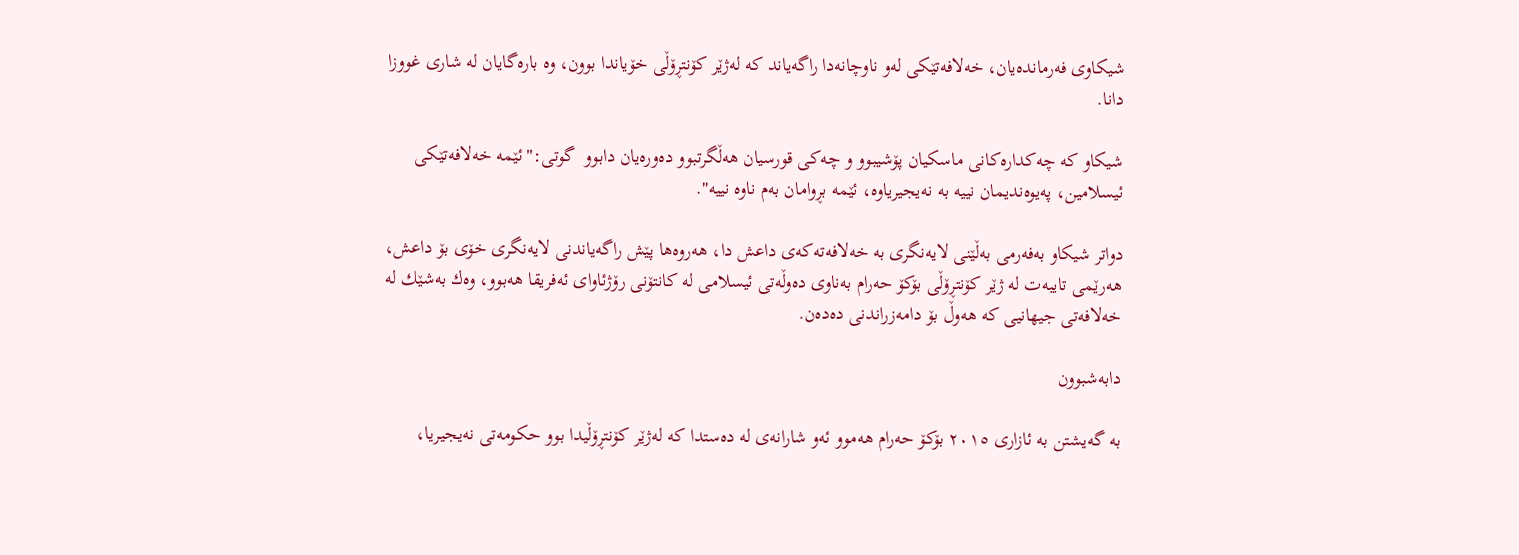شیكاوى فه‌رمانده‌یان، خه‌لافه‌تێكى له‌و ناوچانه‌دا راگه‌یاند كه‌ له‌ژێر كۆنتڕۆڵى خۆیاندا بوون، وه‌ باره‌گایان له‌ شارى غووزا دانا.

شیكاو كه‌ چه‌كداره‌كانى ماسكیان پۆشیبوو و چه‌كى قورسیان هه‌ڵگرتبوو ده‌وره‌یان دابوو  گوتى:"ئێمه‌ خه‌لافه‌تێكى ئیسلامین، په‌یوه‌ندیمان نییه‌ به‌ نه‌یجیریاوه‌، ئێمه‌ بڕوامان به‌م ناوه‌ نییه‌".

دواتر شیكاو به‌فه‌رمى به‌ڵێنى لایه‌نگرى به‌ خەلافه‌ته‌كه‌ى داعش دا، هه‌روه‌ها پێش راگه‌یاندنى لایه‌نگرى خۆى بۆ داعش، هه‌رێمى تایبه‌ت له‌ ژێر كۆنتڕۆڵى بۆكۆ حه‌رام به‌ناوى ده‌وڵه‌تى ئیسلامى له‌ كانتۆنى رۆژئاواى ئه‌فریقا هەبوو، وه‌ك به‌شێك له‌ خەلافه‌تى جیهانیى كه‌ هه‌وڵ بۆ دامه‌زراندنى ده‌ده‌ن.

دا‌بەشبوون

به‌ گه‌یشتن به‌ ئازارى ٢٠١٥ بۆكۆ حه‌رام هه‌موو ئه‌و شارانه‌ى له‌ ده‌ستدا كه‌ له‌ژێر كۆنتڕۆڵیدا بوو حكومه‌تى نه‌یجیریا،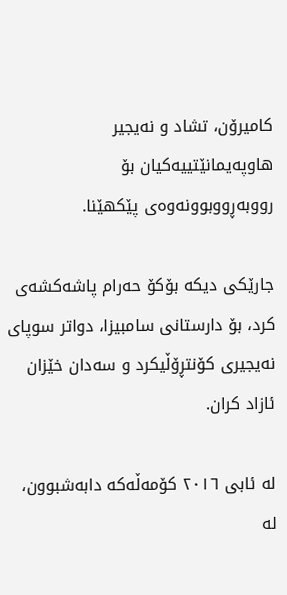كامیرۆن، تشاد و نه‌یجیر هاوپه‌یمانێتییه‌كیان بۆ رووبه‌ڕووبوونه‌وه‌ى پێكهێنا.

جارێكى دیكه‌ بۆكۆ حه‌رام پاشه‌كشه‌ى كرد، بۆ دارستانى سامبیزا، دواتر سوپاى نه‌یجیرى كۆنتڕۆڵیكرد و سه‌دان خێزان ئازاد كران.

له‌ ئابى ٢٠١٦ كۆمه‌ڵه‌كه‌ دابه‌شبوون، له‌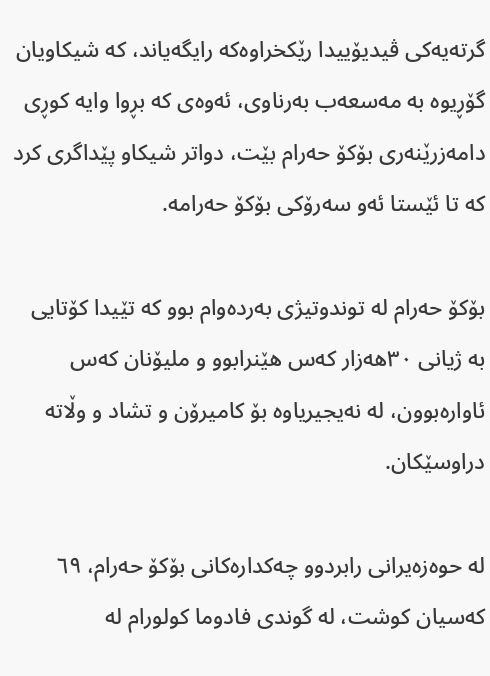گرته‌یه‌كى ڤیدیۆییدا رێكخراوه‌كه‌ رایگه‌یاند، كه‌ شیكاویان گۆڕیوه‌ به‌ مه‌سعه‌ب به‌رناوى، ئه‌وه‌ى كه‌ بڕوا وایه‌ كوڕى دامه‌زرێنه‌رى بۆكۆ حه‌رام بێت، دواتر شیكاو پێداگرى كرد كه‌ تا ئێستا ئه‌و سه‌رۆكى بۆكۆ حه‌رامه‌.

بۆكۆ حه‌رام له‌ توندوتیژى به‌رده‌وام بوو كه‌ تێیدا كۆتایى به‌ ژیانى ٣٠هەزار کەس هێنرابوو و ملیۆنان كه‌س ئاواره‌بوون، له‌ نه‌یجیریاوه‌ بۆ كامیرۆن و تشاد و وڵاته‌ دراوسێكان.

له‌ حوه‌زه‌یرانى رابردوو چه‌كداره‌كانى بۆكۆ حه‌رام، ٦٩ كه‌سیان كوشت، له‌ گوندى فادوما كولورام له‌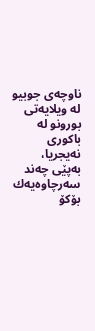ناوچه‌ى جوبیو له‌ ویلایه‌تى بورونو له‌ باكورى نه‌یجریا،
به‌پێى چه‌ند سه‌رچاوه‌یه‌ك بۆكۆ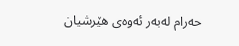حه‌رام له‌به‌ر ئه‌وه‌ى هێرشیان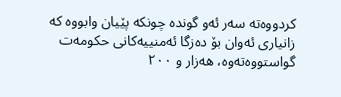كردووه‌ته‌ سه‌ر ئه‌و گونده‌ چونكه‌ پێیان وابووه‌ كه‌ زانیارى ئه‌وان بۆ ده‌زگا ئه‌منییه‌كانى حكومه‌ت گواستووه‌ته‌وه‌، هه‌زار و ٢٠٠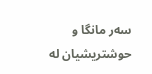سه‌ر مانگا و حوشتریشیان له‌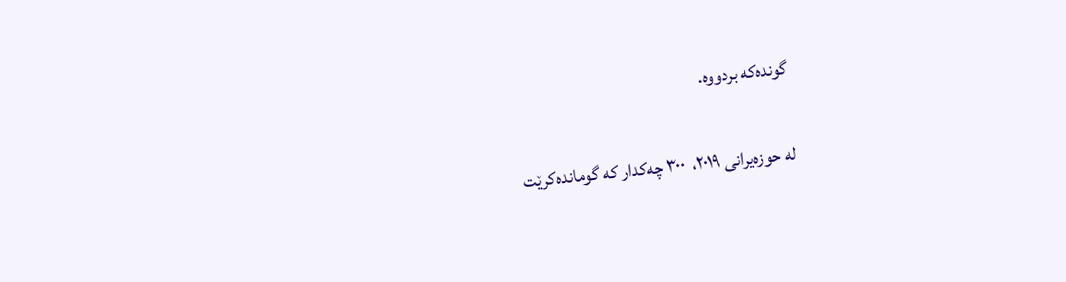گونده‌كه‌ بردووه‌.

له‌ حوزه‌یرانى ٢٠١٩،  ٣٠٠ چه‌كدار كه‌ گومانده‌كرێت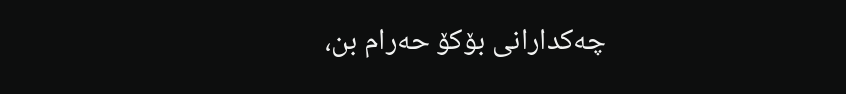چه‌كدارانى بۆكۆ حه‌رام بن،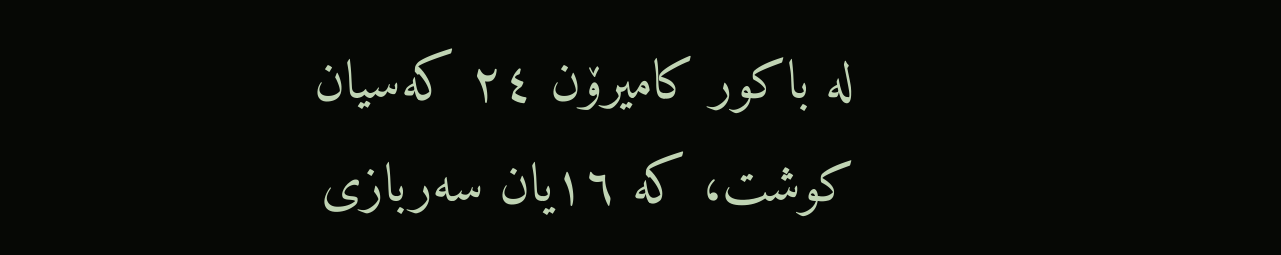له‌ باكور كامیرۆن ٢٤ كه‌سیان كوشت، كه‌ ١٦یان سه‌ربازى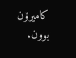كامیرۆن بوون.